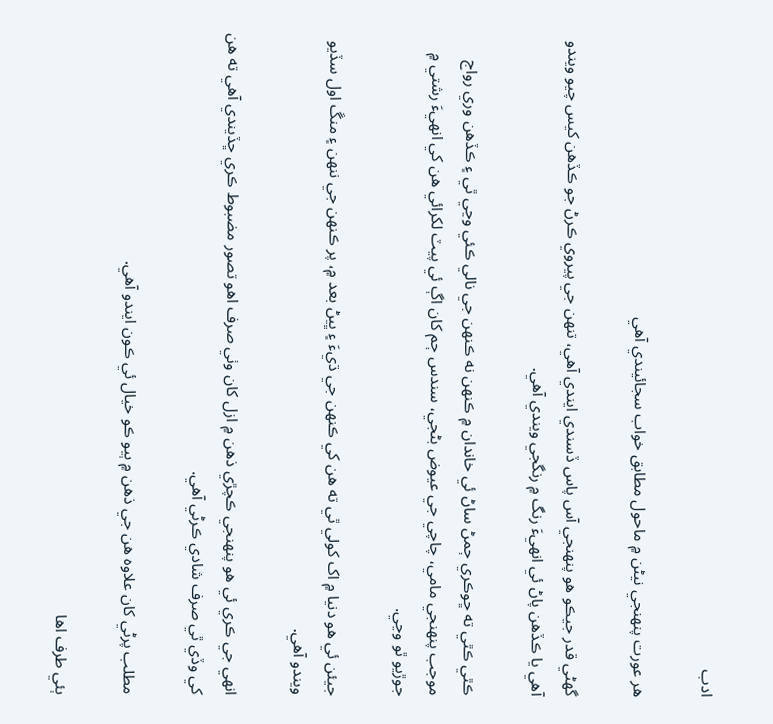ادب

ھر عورت پنھنجي نيڻن ۾ ماحول مطابق خواب سجائيندي آھي

گھڻي قدر جيڪو ھو پنھنجي آس پاس ڏسندي ايندي آھي، تنھن جي پيروي ڪرڻ جو ڪڏھن کيس چيو ويندو آھي يا ڪڏھن پاڻ ئي انھيءَ رنگ ۾ رنگجي ويندي آھي.

ڪٿي ڪٿي ته ڇوڪري ڄمڻ ساڻ ئي خاندان ۾ ڪنھن نه ڪنھن جي نالي ڪئي وڃي ٿي ۽ ڪڏھن وري رواج موجب پنھنجي مامي، چاچي جي عيوض بڻجي، سندس ڄم کان اڳ ئي پيٽ لکرائي ھن کي انھيءَ رشتي ۾ جوڙيو ٿو وڃي.

جيئن ئي ھو دنيا ۾ اک کولي ٿي ته ھن کي ڪنھن جي ڌيءَ ۽ ڀيڻ بعد ۾، پر ڪنھن جي ننھن ۽ منڱ اول سڏيو ويندو آھي.

انھي جي ڪري ئي ھو پنھنجي ڪچڙي ذھن ۾ ازل کان وٺي صرف اھو تصور مضبوط ڪري ڇڏيندي آھي ته ھن کي وڏي ٿي صرف شادي ڪرڻي آھي.

مطلب پرڻي کان علاوه ھن جي ذھن ۾ ٻيو ڪو خيال ئي ڪون ايندو آھي.

ٻئي طرف اھا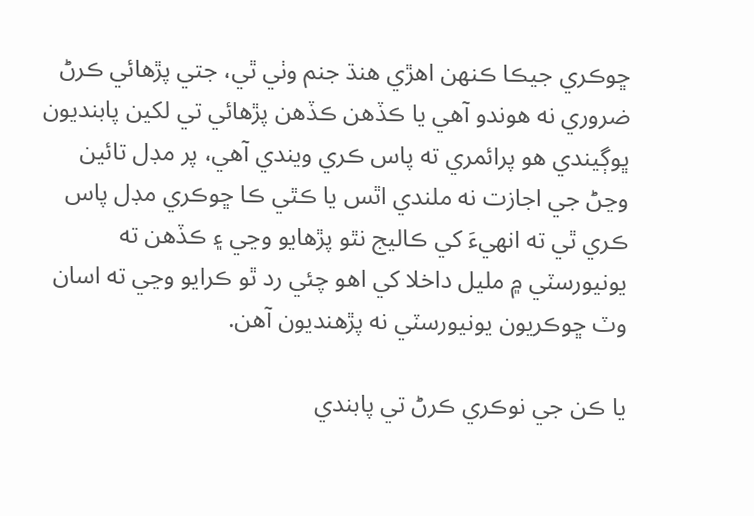ڇوڪري جيڪا ڪنھن اھڙي ھنڌ جنم وٺي ٿي، جتي پڙھائي ڪرڻ ضروري نه ھوندو آھي يا ڪڏھن ڪڏھن پڙھائي تي لکين پابنديون ڀوڳيندي ھو پرائمري ته پاس ڪري ويندي آھي، پر مڊل تائين وڃڻ جي اجازت نه ملندي اٿس يا ڪٿي ڪا ڇوڪري مڊل پاس ڪري ٿي ته انھيءَ کي ڪاليج نٿو پڙھايو وڃي ۽ ڪڏھن ته يونيورسٽي ۾ مليل داخلا کي اھو چئي رد ٿو ڪرايو وڃي ته اسان وٽ ڇوڪريون يونيورسٽي نه پڙھنديون آھن.

يا ڪن جي نوڪري ڪرڻ تي پابندي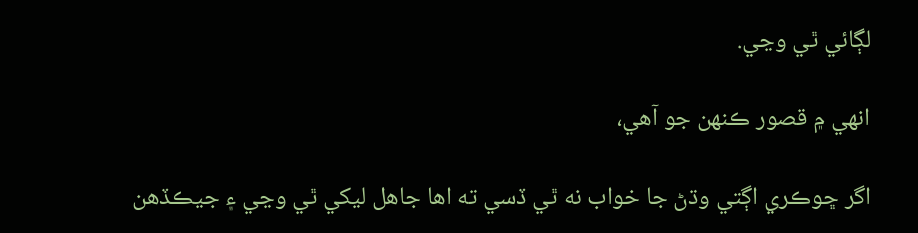لڳائي ٿي وڃي.

انھي ۾ قصور ڪنھن جو آھي،

اگر ڇوڪري اڳتي وڌڻ جا خواب نه ٿي ڏسي ته اھا جاھل ليکي ٿي وڃي ۽ جيڪڏھن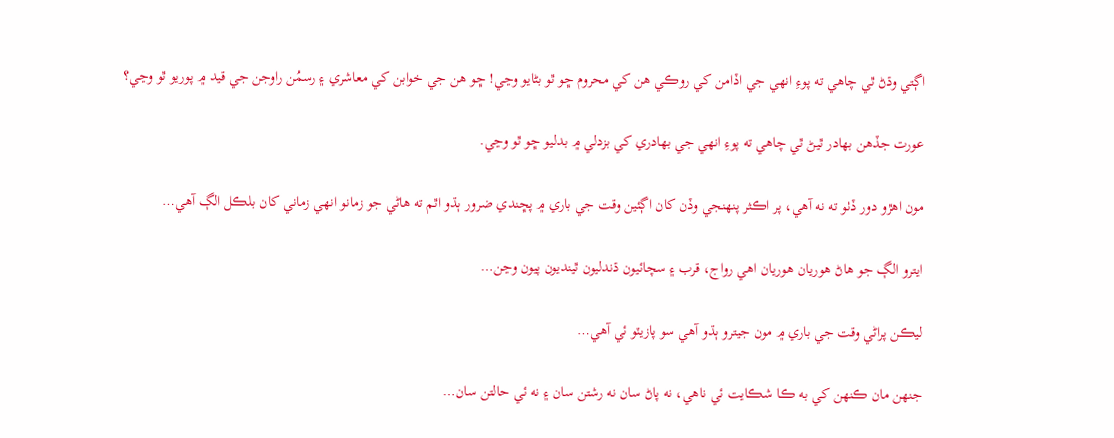اڳتي وڌڻ ٿي چاھي ته پوءِ انھي جي اڏامن کي روڪي ھن کي محروم ڇو ٿو بڻايو وڃي! ڇو ھن جي خوابن کي معاشري ۽ رسمُن راوجن جي قيد ۾ پوريو ٿو وڃي؟

عورت جڏھن بھادر ٿيڻ ٿي چاھي ته پوءِ انھي جي بھادري کي بزدلي ۾ بدليو ڇو ٿو وڃي.

مون اھڙو دور ڏٺو ته نه آھي، پر اڪثر پنھنجي وڏن کان اڳئين وقت جي باري ۾ پڇندي ضرور ٻڌو اٿم ته ھاڻي جو زمانو انھي زماني کان بلڪل الڳ آھي…

ايترو الڳ جو ھاڻ ھوريان ھوريان اھي رواج، قرب ۽ سچائيون ڌندليون ٿينديون پيون وڃن…

ليڪن پراڻي وقت جي باري ۾ مون جيترو ٻڌو آھي سو پازيٽو ئي آھي…

جنھن مان ڪنھن کي به ڪا شڪايت ئي ناھي، نه پاڻ سان نه رشتن سان ۽ نه ئي حالتن سان…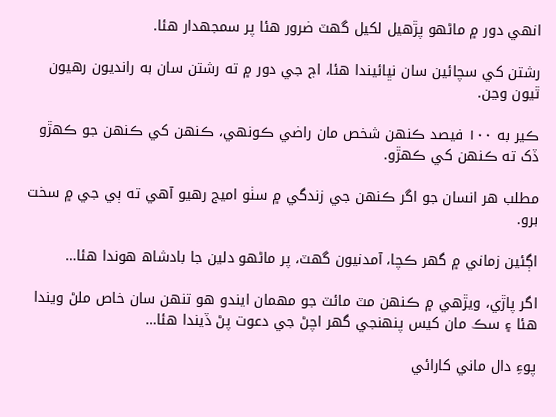انھي دور ۾ ماڻھو پڙھيل لکيل گھٽ ضرور ھئا پر سمجھدار ھئا.

رشتن کي سچائين سان نڀائيندا ھئا، اڄ جي دور ۾ ته رشتن سان به رانديون رھيون ٿيون وڃن.

ڪير به ١٠٠ فيصد ڪنھن شخص مان راضي ڪونھي، ڪنھن کي ڪنھن جو ڪھڙو ڏک ته ڪنھن کي ڪھڙو.

مطلب ھر انسان جو اگر ڪنھن جي زندگي ۾ سٺو اميج رھيو آھي ته ٻي جي ۾ سخت برو.

اڳئين زماني ۾ گھر ڪچا، آمدنيون گھٽ، پر ماڻھو دلين جا بادشاھ ھوندا ھئا…

اگر پاڙي، ويڙھي ۾ ڪنھن مٽ مائٽ جو مھمان ايندو ھو تنھن سان خاص ملڻ ويندا ھئا ۽ سڪ مان کيس پنھنجي گھر اچڻ جي دعوت پڻ ڏيندا ھئا…

پوءِ دال ماني کارائي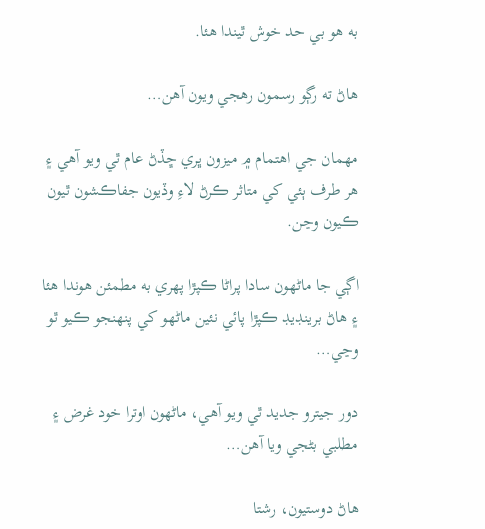به ھو بي حد خوش ٿيندا ھئا.

ھاڻ ته رڳو رسمون رھجي ويون آھن…

مھمان جي اهتمام ۾ ميزون ڀري ڇڏڻ عام ٿي ويو آھي ۽ ھر طرف ٻئي کي متاثر ڪرڻ لاءِ وڏيون جفاڪشون ٿيون ڪيون وڃن.

اڳي جا ماڻھون سادا پراڻا ڪپڙا پھري به مطمئن ھوندا ھئا ۽ ھاڻ برينڊيڊ ڪپڙا پائي نئين ماڻھو کي پنھنجو ڪيو ٿو وڃي…

دور جيترو جديد ٿي ويو آھي، ماڻھون اوترا خود غرض ۽ مطلبي بڻجي ويا آھن…

ھاڻ دوستيون، رشتا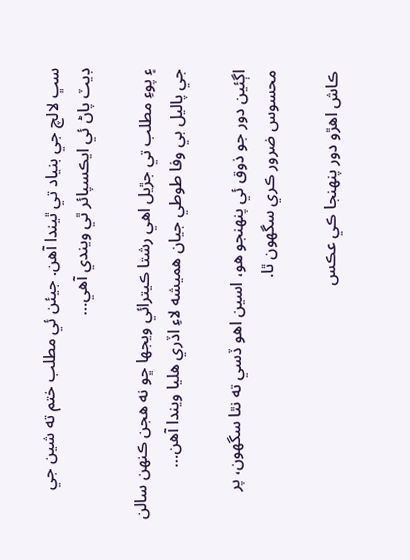سڀ لالچ جي بنياد تي ٿيندا آھن. جيئن ئي مطلب ختم ته شين جي ڊيٽ پاڻ ئي ايڪسپائر ٿي ويندي آھي…

۽ پوءِ مطلب تي جڙيل اھي رشتا ڪيترائي ويجھا ڇو نه ھجن ڪنھن سالن جي پاليل بي وفا طوطي جيان ھميشه لاءِ اڏري ھليا ويندا آھن…

اڳئين دور جو ذوق ئي پنھنجو ھو، اسين اھو ڏسي ته نٿا سگھون، پر محسوس ضرور ڪري سگھون ٿا.

ڪاش اھڙو دور پنھنجا ڪي عڪس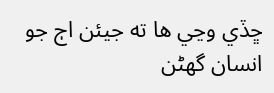ڇڏي وڃي ھا ته جيئن اڄ جو انسان گھڻن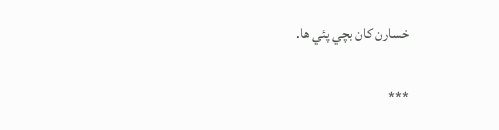خسارن کان بچي پئي ھا.

***